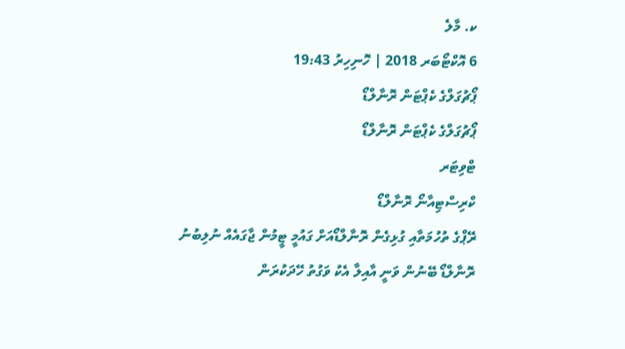ކ. މާލެ
6 އޮކްޓޯބަރ 2018 | ހޮނިހިރު 19:43
ޕޯޗުގަލްގެ ކެޕްޓަން ރޮނާލްޑޯ
ޕޯޗުގަލްގެ ކެޕްޓަން ރޮނާލްޑޯ
ޓްވިޓަރ
ކްރިސްޓިއާނޯ ރޮނާލްޑޯ
ރޭޕްގެ ތުހުމަތާއި ގުޅިގެން ރޮނާލްޑޯއަށް ގައުމީ ޓީމުން ޖާގައެއް ނުލިބުނު
ރޮނާލްޑޯ ބޭނުން ވަނީ އާއިލާ އެކު ވަގުތު ހޭދަކުރަން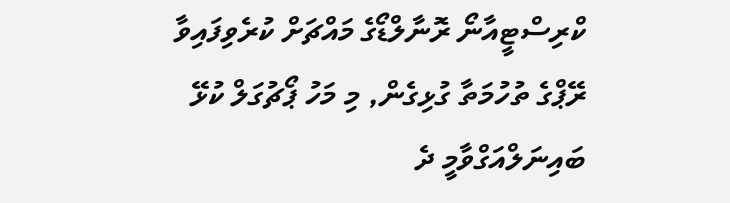ކްރިސްޓީއާނޯ ރޮނާލްޑޯގެ މައްޗަށް ކުރެވިފައިވާ ރޭޕްގެ ތުހުމަތާ ގުޅިގެން, މި މަހު ޕޯޗުގަލް ކުޅޭ ބައިނަލްއަގްވާމީ ދެ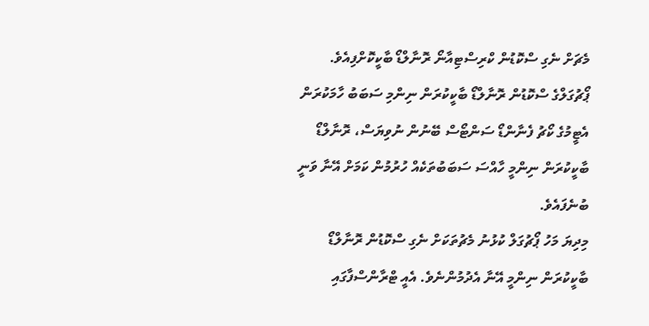މެޗަށް ނެގި ސްކޮޑުން ކްރިސްޓިއާނޯ ރޮނާލްޑޯ ބާކީކޮށްފިއެވެ.
ޕޯޗުގަލްގެ ސްކޮޑުން ރޮނާލްޑޯ ބާކީކުރަން ނިންމި ސަބަބު ހާމަކުރަން އެޓީމުގެ ކޯޗު ފެނާންޑޯ ސަންޓޯސް ބޭނުން ނުވިޔަސް، ރޮނާލްޑޯ ބާކީކުރަން ނިންމީ ހާއްސަ ސަބަބުތަކެއް ހުރުމުން ކަމަށް އޭނާ ވަނީ ބުނެފައެވެ.
މިދިޔަ މަހު ޕޯޗުގަލް ކުޅުނު މެޗުތަކަށް ނެގި ސްކޮޑުން ރޮނާލްޑޯ ބާކީކުރަން ނިންމީ އޭނާ އެދުމުންނެވެ. އެއީ ޓްރާންސްފާގައި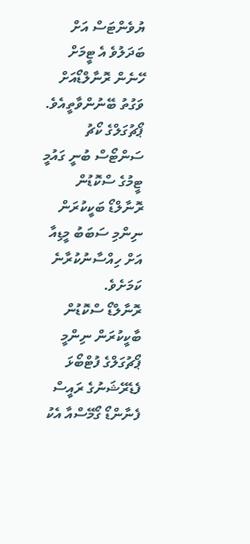ޔުވެންޓަސް އަށް ބަދަލުވެ އެ ޓީމަށް ހޭނެން ރޮނާލްޑޯއަށް ވަގުތު ބޭނުންވާތީއެވެ.
ޕޯޗުގަލްގެ ކޯޗު ސަންޓޯސް ބުނީ ގައުމީ ޓީމުގެ ސްކޮޑުން ރޮނާލްޑޯ ބަކީކުރަން ނިންމި ސަބަބު މީޑިއާ އަށް ހިއްސާނުކުރާނެ ކަމަށެވެ.
ރޮނާލްޑޯ ސްކޮޑުން ބާކީކުރަން ނިންމީ ޕޯޗުގަލްގެ ފުޓްބޯޅަ ފެޑެރޭޝަނުގެ ރައީސް ފެނާންޑޯ ގޯމޭސްއާ އެކު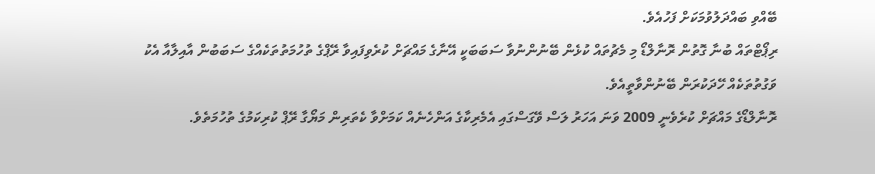ބޭއްވި ބައްދަލުވުމަކަށް ފަހުއެވެ.
ރިޕޯޓްތައް ބުނާ ގޮތުން ރޮނާލްޑޯ މި މެޗުތައް ކުޅެން ބޭނުންނުވާ ސަބަބަކީ އޭނާގެ މައްޗަށް ކުރެވިފައިވާ ރޭޕްގެ ތުހުމަތުތަކެއްގެ ސަބަބުން އާއިލާއާ އެކު ވަގުތުތަކެއް ހޭދަކުރަން ބޭނުންވާތީއެވެ.
ރޮނާލްޑޯގެ މައްޗަށް ކުރެވެނީ 2009 ވަނަ އަހަރު ލަސް ވޭގަސްގައި އެމެރިކާގެ އަންހެނެއް ކަމަށްވާ ކެތަރިން މަޔޯގާ ރޭޕް ކުރިކަމުގެ ތުހުމަތެވެ.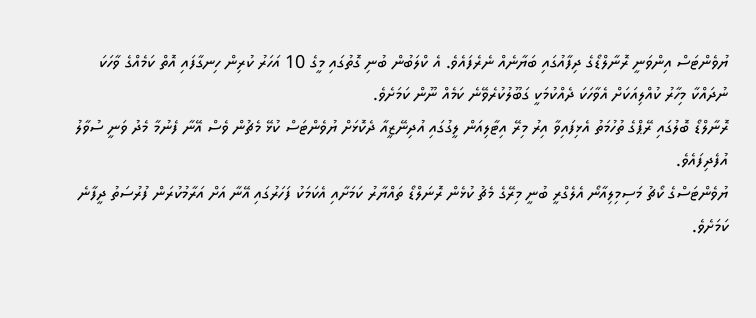ޔުވެންޓަސް އިންވަނީ ރޮނާލްޑޯގެ ދިފާއުގައި ބަޔާނެއް ނެރެފައެވެ. އެ ކްލަބުން ބުނި ގޮތުގައި މީގެ 10 އަހަރު ކުރިން ހިނގާފައި އޮތް ކަމެއްގެ ވާހަކަ ނުދައްކާ މިހާރު ކުއްލިއަކަށް އެވާހަކަ ދެއްކުމަކީ ގަބޫލުކުރެވޭނެ ކަމެއް ނޫން ކަމަށެވެ.
ރޮނާލްޑޯ ބޮލުގައި ރޭޕްގެ ތުހުމަތު އެޅިފައިވާ އިރު މިރޭ އިޓާލިއަން ލީގުގައި އުދިނޭޒީއާ ދެކޮޅަށް ޔުވެންޓަސް ކުޅޭ މެޗުން ވެސް އޭނާ ފެނުމާ މެދު ވަނީ ސުވާލު އުފެދިފައެވެ.
ޔުވެންޓަސްގެ ކޯޗު މަސިމިލިއާނޯ އެލެގްރީ ބުނީ މިރޭގެ މެޗު ކުޅެން ރޮނަލްޑޯ ތައްޔާރު ކަމަށާއި އެކަމަކު ފަހަރުގައި އޭނާ އަށް އަރާމުކުރަން ފުރުސަތު ދީފާނެ ކަމަށެވެ.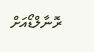ރޮނާލްޑޯއަށް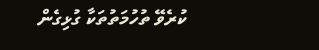ކުރެވޭ ތުހުމަތުތަކާ ގުޅިގެން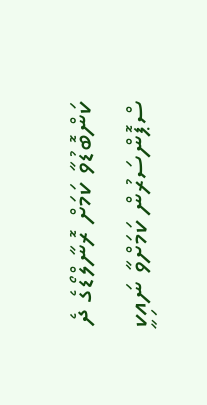ކަންބޮޑުވާ ކަމަށް ރޮނާލްޑޯގެ ދެ ސްޕޮންސަރުން ކަމަށްވާ ނައިކީ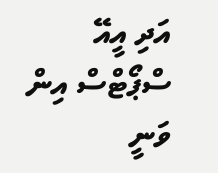އަދި އީއޭ ސްޕޯޓްސް އިން ވަނީ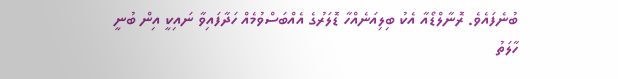ބުނެފައެވެ. ރޮނާލްޑޯއާ އެކު ބިލިއަނެއްހާ ޑޮލަރުގެ އެއްބަސްވުމެއް ހަދާފައިވާ ނައިކީ އިން ބުނީ ހާލަތު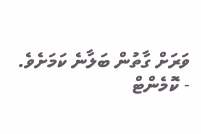ވަރަށް ގާތުން ބަލާނެ ކަމަށެވެ.
- ކޮމެންޓް